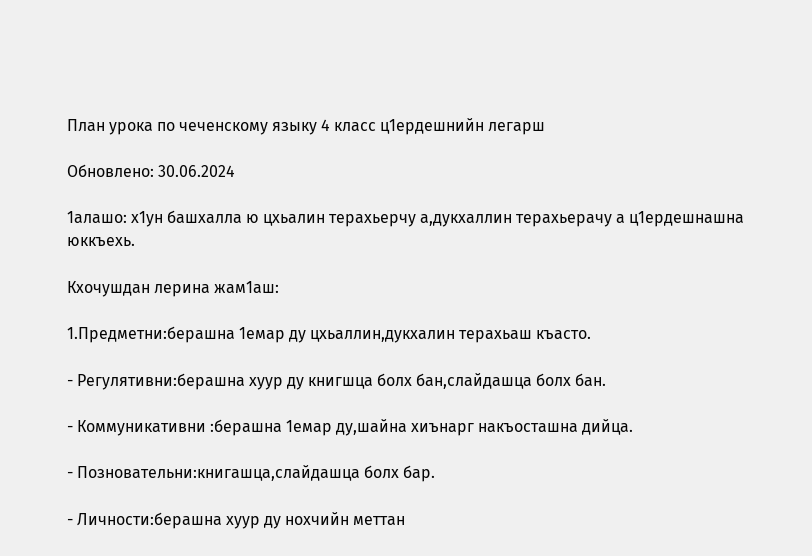План урока по чеченскому языку 4 класс ц1ердешнийн легарш

Обновлено: 30.06.2024

1алашо: х1ун башхалла ю цхьалин терахьерчу а,дукхаллин терахьерачу а ц1ердешнашна юккъехь.

Кхочушдан лерина жам1аш:

1.Предметни:берашна 1емар ду цхьаллин,дукхалин терахьаш къасто.

- Регулятивни:берашна хуур ду книгшца болх бан,слайдашца болх бан.

- Коммуникативни :берашна 1емар ду,шайна хиънарг накъосташна дийца.

- Позновательни:книгашца,слайдашца болх бар.

- Личности:берашна хуур ду нохчийн меттан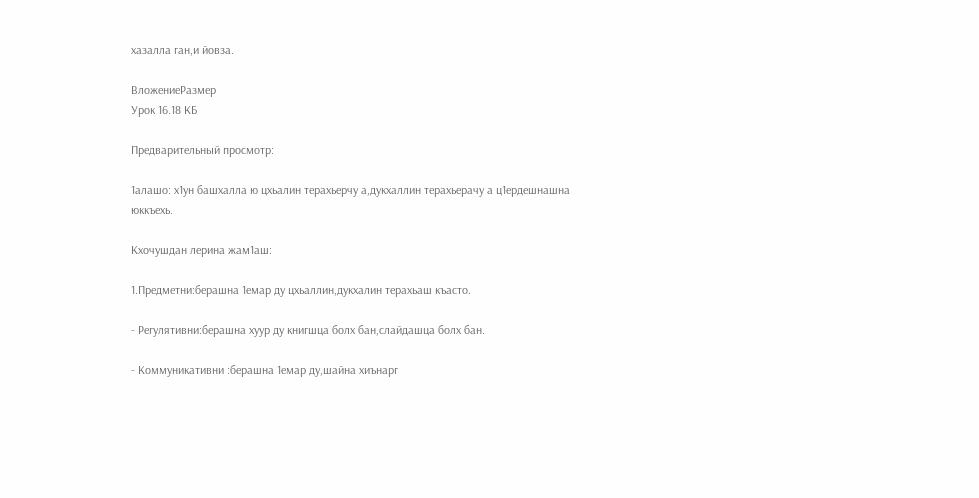хазалла ган,и йовза.

ВложениеРазмер
Урок 16.18 КБ

Предварительный просмотр:

1алашо: х1ун башхалла ю цхьалин терахьерчу а,дукхаллин терахьерачу а ц1ердешнашна юккъехь.

Кхочушдан лерина жам1аш:

1.Предметни:берашна 1емар ду цхьаллин,дукхалин терахьаш къасто.

- Регулятивни:берашна хуур ду книгшца болх бан,слайдашца болх бан.

- Коммуникативни :берашна 1емар ду,шайна хиънарг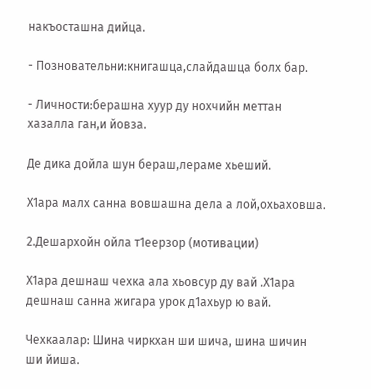накъосташна дийца.

- Позновательни:книгашца,слайдашца болх бар.

- Личности:берашна хуур ду нохчийн меттан хазалла ган,и йовза.

Де дика дойла шун бераш,лераме хьеший.

Х1ара малх санна вовшашна дела а лой,охьаховша.

2.Дешархойн ойла т1еерзор (мотивации)

Х1ара дешнаш чехка ала хьовсур ду вай .Х1ара дешнаш санна жигара урок д1ахьур ю вай.

Чехкаалар: Шина чиркхан ши шича, шина шичин ши йиша.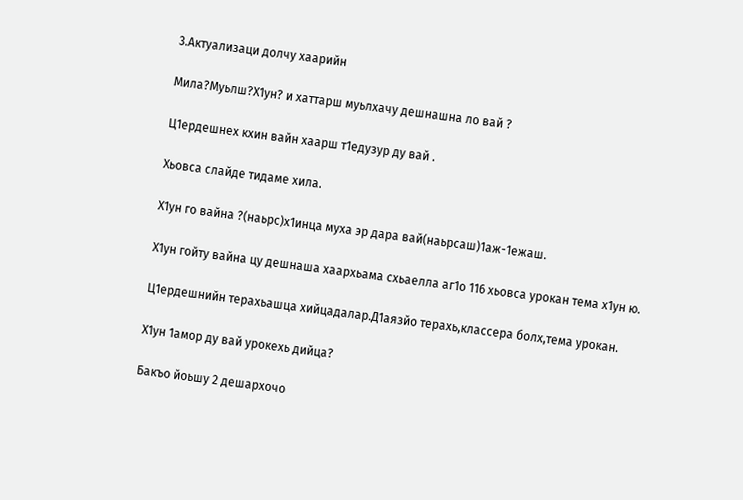3.Актуализаци долчу хаарийн

Мила?Муьлш?Х1ун? и хаттарш муьлхачу дешнашна ло вай ?

Ц1ердешнех кхин вайн хаарш т1едузур ду вай .

Хьовса слайде тидаме хила.

Х1ун го вайна ?(наьрс)х1инца муха эр дара вай(наьрсаш)1аж-1ежаш.

Х1ун гойту вайна цу дешнаша хаархьама схьаелла аг1о 116 хьовса урокан тема х1ун ю.

Ц1ердешнийн терахьашца хийцадалар.Д1аязйо терахь,классера болх,тема урокан.

Х1ун 1амор ду вай урокехь дийца?

Бакъо йоьшу 2 дешархочо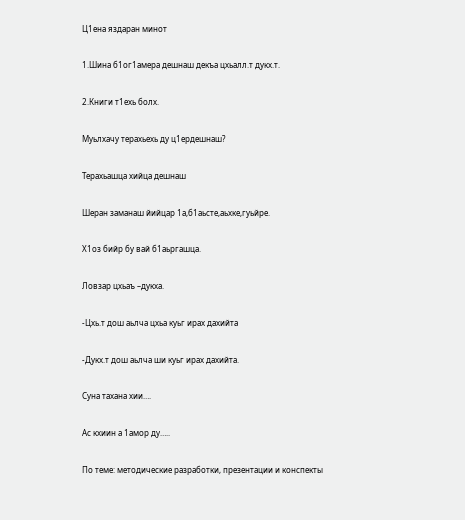Ц1ена яздаран минот

1.Шина б1ог1амера дешнаш декъа цхьалл.т дукх.т.

2.Книги т1ехь болх.

Муьлхачу терахьехь ду ц1ердешнаш?

Терахьашца хийца дешнаш

Шеран заманаш йийцар 1а,б1аьсте,аьхке,гуьйре.

Х1оз бийр бу вай б1аьргашца.

Ловзар цхьаъ –дукха.

-Цхь.т дош аьлча цхьа куьг ирах дахийта

-Дукх.т дош аьлча ши куьг ирах дахийта.

Суна тахана хии….

Ас кхиин а 1амор ду…..

По теме: методические разработки, презентации и конспекты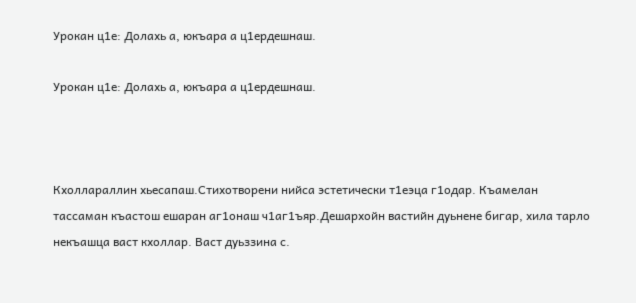Урокан ц1е: Долахь а, юкъара а ц1ердешнаш.

Урокан ц1е: Долахь а, юкъара а ц1ердешнаш.



Кхоллараллин хьесапаш.Стихотворени нийса эстетически т1еэца г1одар. Къамелан тассаман къастош ешаран аг1онаш ч1аг1ъяр.Дешархойн вастийн дуьнене бигар, хила тарло некъашца васт кхоллар. Васт дуьззина с.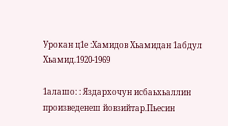Урокан ц1е :Хамидов Хьамидан 1абдул Хьамид.1920-1969

1алашо: : Яздархочун исбаьхьаллин произведенеш йовзийтар.Пьесин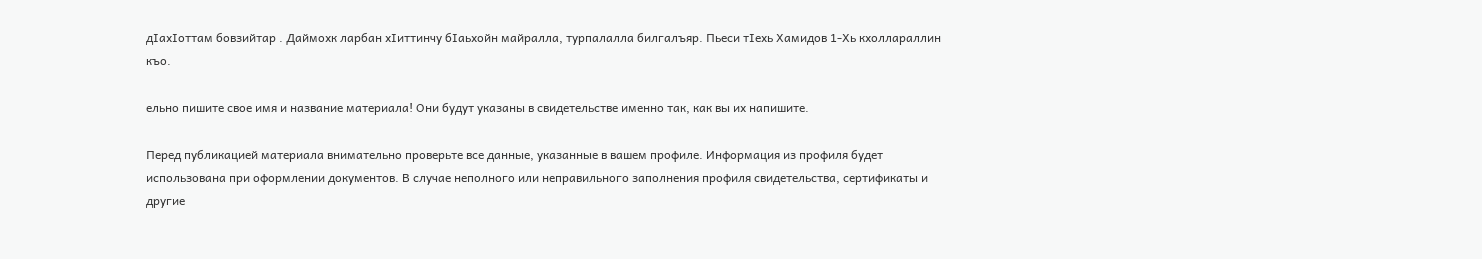дIахIоттам бовзийтар . Даймохк ларбан хIиттинчу бIаьхойн майралла, турпалалла билгалъяр. Пьеси тIехь Хамидов 1-Хь кхоллараллин къо.

ельно пишите свое имя и название материала! Они будут указаны в свидетельстве именно так, как вы их напишите.

Перед публикацией материала внимательно проверьте все данные, указанные в вашем профиле. Информация из профиля будет использована при оформлении документов. В случае неполного или неправильного заполнения профиля свидетельства, сертификаты и другие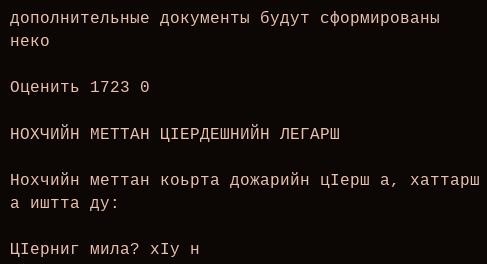дополнительные документы будут сформированы неко

Оценить 1723 0

НОХЧИЙН МЕТТАН ЦIЕРДЕШНИЙН ЛЕГАРШ

Нохчийн меттан коьрта дожарийн цIерш а, хаттарш а иштта ду:

ЦIерниг мила? хIу н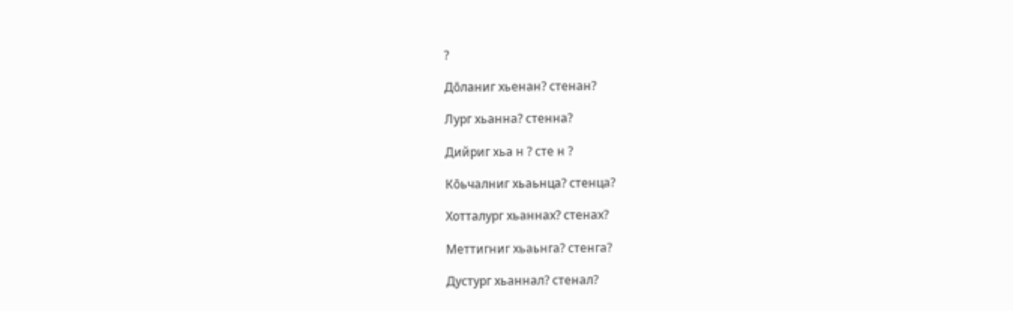?

Дōланиг хьенан? стенан?

Лург хьанна? стенна?

Дийриг хьа н ? сте н ?

Кōьчалниг хьаьнца? стенца?

Хотталург хьаннах? стенах?

Меттигниг хьаьнга? стенга?

Дустург хьаннал? стенал?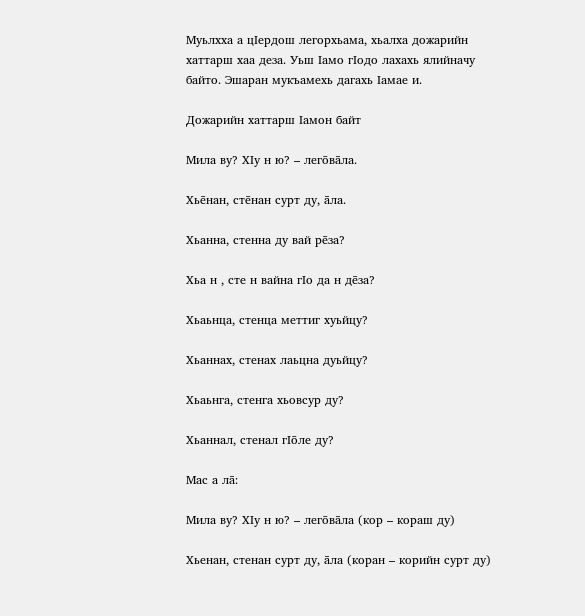Муьлхха а цIердош легорхьама, хьалха дожарийн хаттарш хаа деза. Уьш Iамо гIодо лахахь ялийначу байто. Эшаран мукъамехь дагахь Iамае и.

Дожарийн хаттарш Iамон байт

Мила ву? ХIу н ю? – легōвāла.

Хьēнан, стēнан сурт ду, āла.

Хьанна, стенна ду вай рēза?

Хьа н , сте н вайна гIо да н дēза?

Хьаьнца, стенца меттиг хуьйцу?

Хьаннах, стенах лаьцна дуьйцу?

Хьаьнга, стенга хьовсур ду?

Хьаннал, стенал гIōле ду?

Мас а лā:

Мила ву? ХIу н ю? – легōвāла (кор – кораш ду)

Хьенан, стенан сурт ду, āла (коран – корийн сурт ду)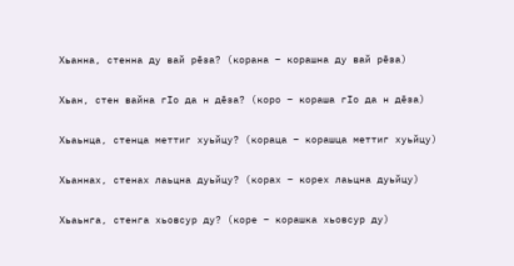Хьанна, стенна ду вай рēза? (корана – корашна ду вай рēза)

Хьан, стен вайна гIо да н дēза? (коро – кораша гIо да н дēза)

Хьаьнца, стенца меттиг хуьйцу? (кораца – корашца меттиг хуьйцу)

Хьаннах, стенах лаьцна дуьйцу? (корах – корех лаьцна дуьйцу)

Хьаьнга, стенга хьовсур ду? (коре – корашка хьовсур ду)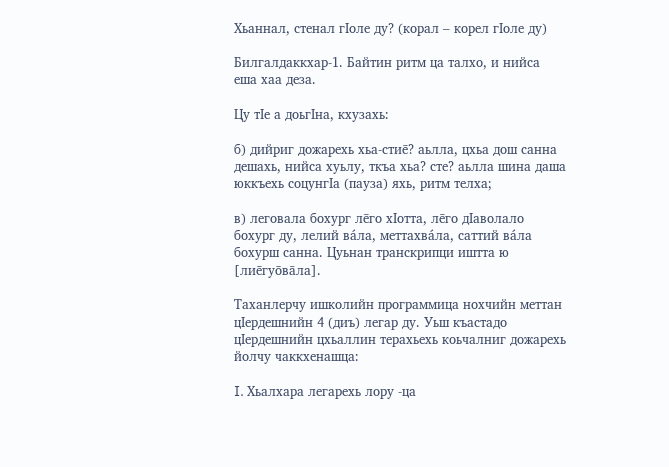Хьаннал, стенал гIоле ду? (корал – корел гIоле ду)

Билгалдаккхар-1. Байтин ритм ца талхо, и нийса еша хаа деза.

Цу тIе а доьгIна, кхузахь:

б) дийриг дожарехь хьа-стиē? аьлла, цхьа дош санна дешахь, нийса хуьлу, ткъа хьа? сте? аьлла шина даша юккъехь соцунгIа (пауза) яхь, ритм телха;

в) леговала бохург лēго хIотта, лēго дIаволало бохург ду, лелий вáла, меттахвáла, саттий вáла бохурш санна. Цуьнан транскрипци иштта ю [лиēгуōвāла].

Таханлерчу ишколийн программица нохчийн меттан цIердешнийн 4 (диъ) легар ду. Уьш къастадо цIердешнийн цхьаллин терахьехь коьчалниг дожарехь йолчу чаккхенашца:

I. Хьалхара легарехь лору -ца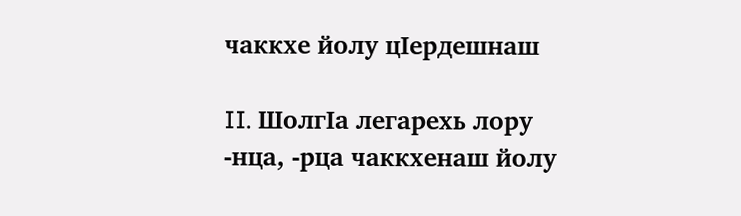чаккхе йолу цIердешнаш

II. ШолгIа легарехь лору -нца, -рца чаккхенаш йолу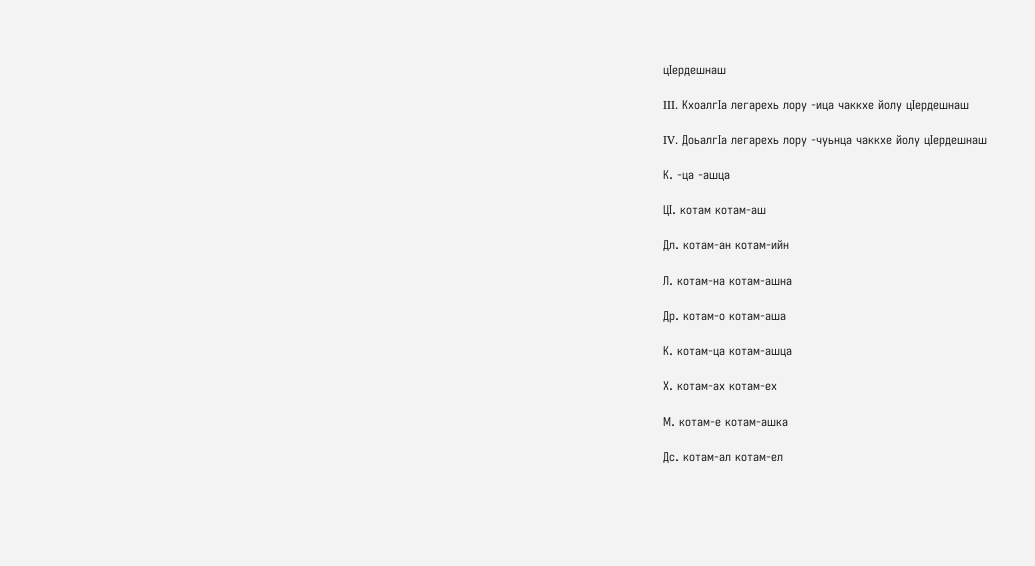цIердешнаш

III. КхоалгIа легарехь лору -ица чаккхе йолу цIердешнаш

IV. ДоьалгIа легарехь лору -чуьнца чаккхе йолу цIердешнаш

К. -ца -ашца

ЦI. котам котам-аш

Дл. котам-ан котам-ийн

Л. котам-на котам-ашна

Др. котам-о котам-аша

К. котам-ца котам-ашца

Х. котам-ах котам-ех

М. котам-е котам-ашка

Дс. котам-ал котам-ел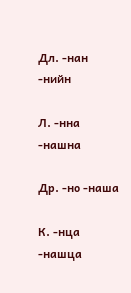Дл. -нан -нийн

Л. -нна -нашна

Др. -но -наша

К. -нца -нашца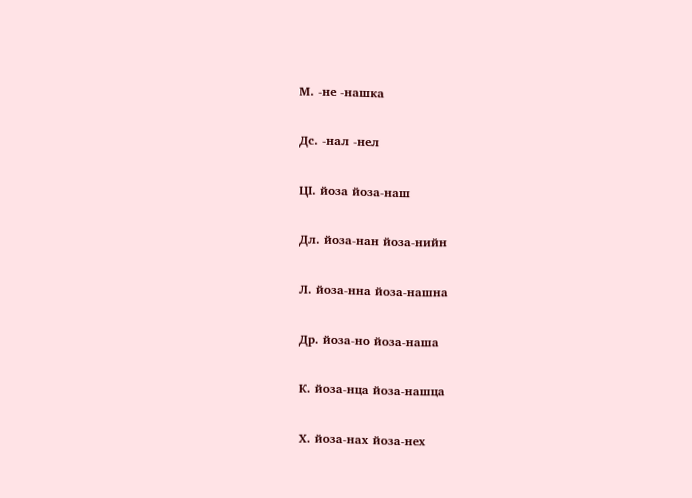М. -не -нашка

Дс. -нал -нел

ЦI. йоза йоза-наш

Дл. йоза-нан йоза-нийн

Л. йоза-нна йоза-нашна

Др. йоза-но йоза-наша

К. йоза-нца йоза-нашца

Х. йоза-нах йоза-нех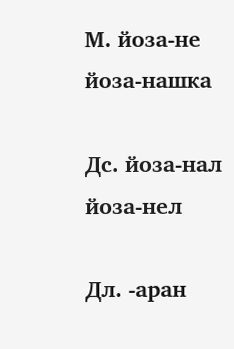М. йоза-не йоза-нашка

Дс. йоза-нал йоза-нел

Дл. -аран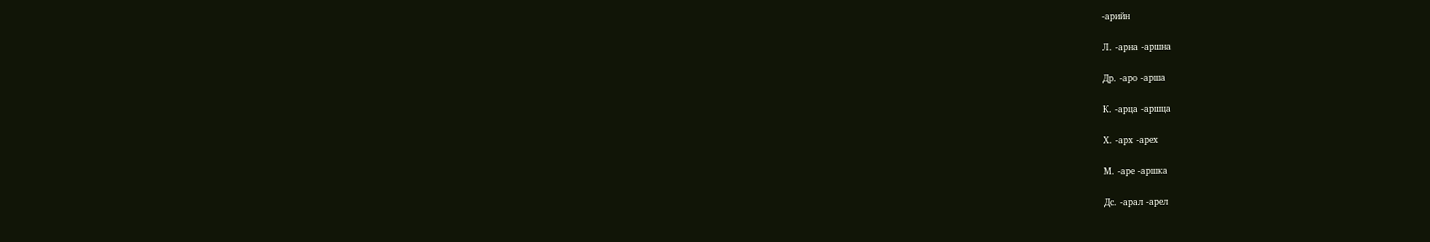-арийн

Л. -арна -аршна

Др. -аро -арша

К. -арца -аршца

Х. -арх -арех

М. -аре -аршка

Дс. -арал -арел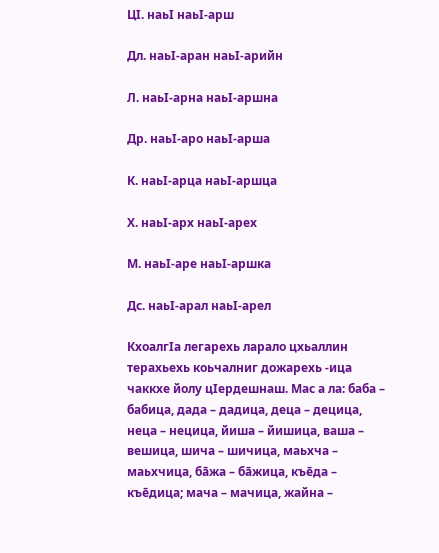ЦI. наьI наьI-арш

Дл. наьI-аран наьI-арийн

Л. наьI-арна наьI-аршна

Др. наьI-аро наьI-арша

К. наьI-арца наьI-аршца

Х. наьI-арх наьI-арех

М. наьI-аре наьI-аршка

Дс. наьI-арал наьI-арел

КхоалгIа легарехь ларало цхьаллин терахьехь коьчалниг дожарехь -ица чаккхе йолу цIердешнаш. Мас а ла: баба – бабица, дада – дадица, деца – децица, неца – нецица, йиша – йишица, ваша – вешица, шича – шичица, маьхча – маьхчица, бāжа – бāжица, къēда – къēдица; мача – мачица, жайна –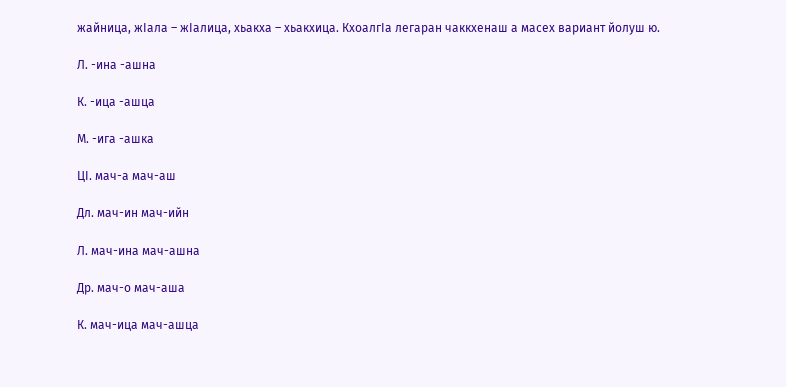жайница, жIала – жIалица, хьакха – хьакхица. КхоалгIа легаран чаккхенаш а масех вариант йолуш ю.

Л. -ина -ашна

К. -ица -ашца

М. -ига -ашка

ЦI. мач-а мач-аш

Дл. мач-ин мач-ийн

Л. мач-ина мач-ашна

Др. мач-о мач-аша

К. мач-ица мач-ашца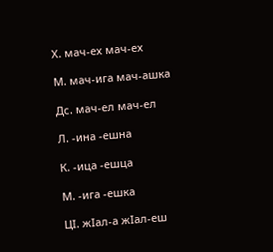Х. мач-ех мач-ех

М. мач-ига мач-ашка

Дс. мач-ел мач-ел

Л. -ина -ешна

К. -ица -ешца

М. -ига -ешка

ЦI. жIал-а жIал-еш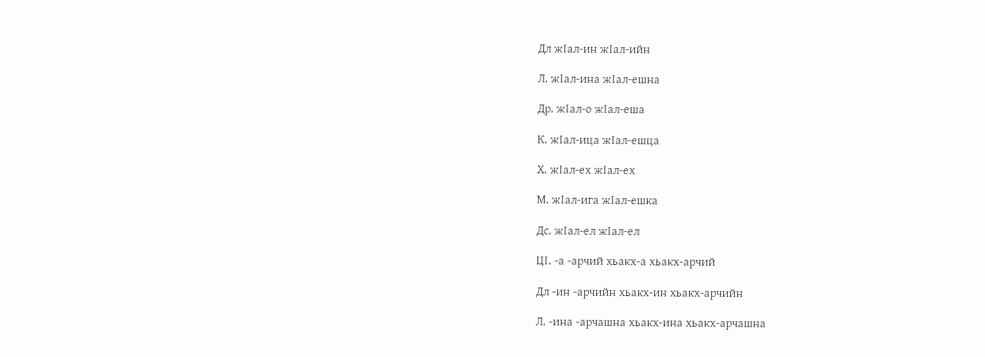Дл жIал-ин жIал-ийн

Л. жIал-ина жIал-ешна

Др. жIал-о жIал-еша

К. жIал-ица жIал-ешца

Х. жIал-ех жIал-ех

М. жIал-ига жIал-ешка

Дс. жIал-ел жIал-ел

ЦI. -а -арчий хьакх-а хьакх-арчий

Дл -ин -арчийн хьакх-ин хьакх-арчийн

Л. -ина -арчашна хьакх-ина хьакх-арчашна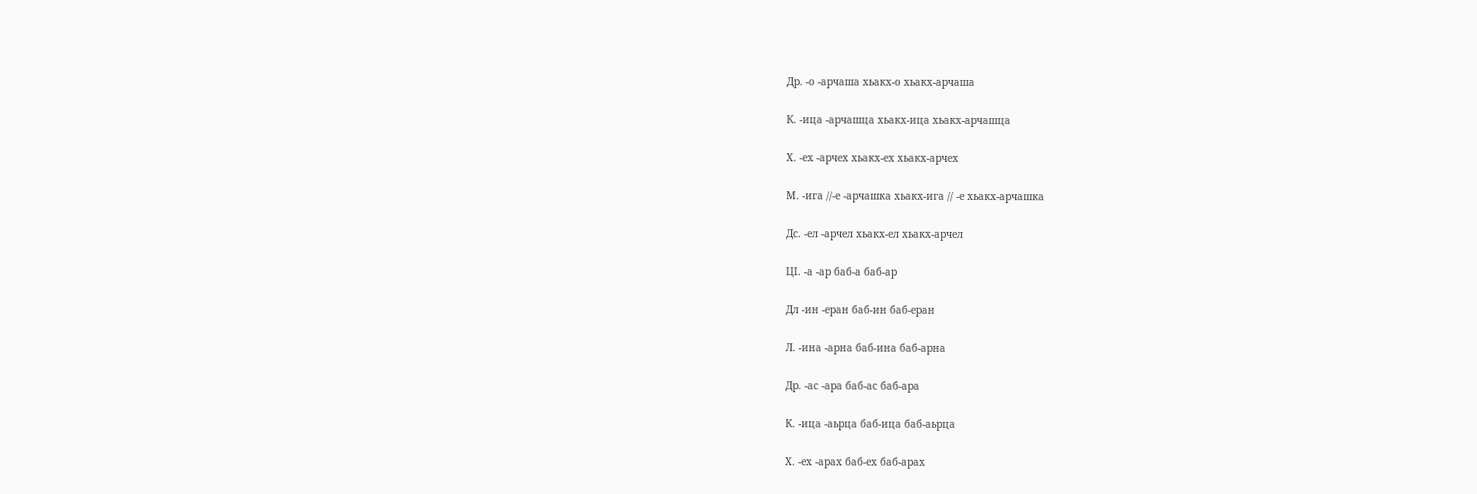Др. -о -арчаша хьакх-о хьакх-арчаша

К. -ица -арчашца хьакх-ица хьакх-арчашца

Х. -ех -арчех хьакх-ех хьакх-арчех

М. -ига //-е -арчашка хьакх-ига // -е хьакх-арчашка

Дс. -ел -арчел хьакх-ел хьакх-арчел

ЦI. -а -ар баб-а баб-ар

Дл -ин -еран баб-ин баб-еран

Л. -ина -арна баб-ина баб-арна

Др. -ас -ара баб-ас баб-ара

К. -ица -аьрца баб-ица баб-аьрца

Х. -ех -арах баб-ех баб-арах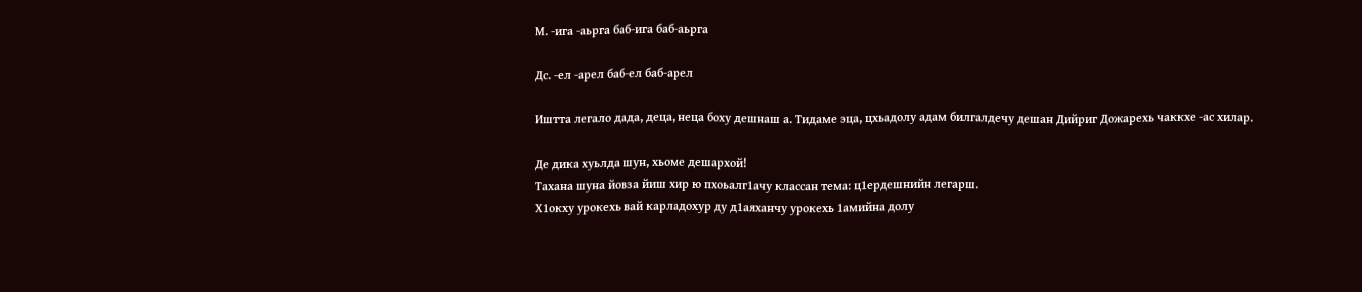М. -ига -аьрга баб-ига баб-аьрга

Дс. -ел -арел баб-ел баб-арел

Иштта легало дада, деца, неца боху дешнаш а. Тидаме эца, цхьадолу адам билгалдечу дешан Дийриг Дожарехь чаккхе -ас хилар.

Де дика хуьлда шун, хьоме дешархой!
Тахана шуна йовза йиш хир ю пхоьалг1ачу классан тема: ц1ердешнийн легарш.
Х1окху урокехь вай карладохур ду д1аяханчу урокехь 1амийна долу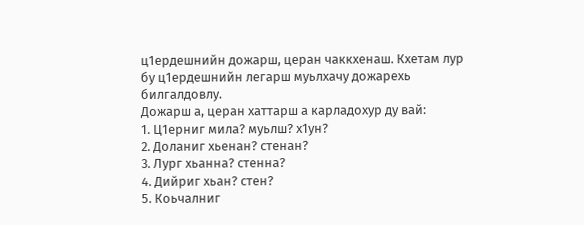ц1ердешнийн дожарш, церан чаккхенаш. Кхетам лур бу ц1ердешнийн легарш муьлхачу дожарехь билгалдовлу.
Дожарш а, церан хаттарш а карладохур ду вай:
1. Ц1ерниг мила? муьлш? х1ун?
2. Доланиг хьенан? стенан?
3. Лург хьанна? стенна?
4. Дийриг хьан? стен?
5. Коьчалниг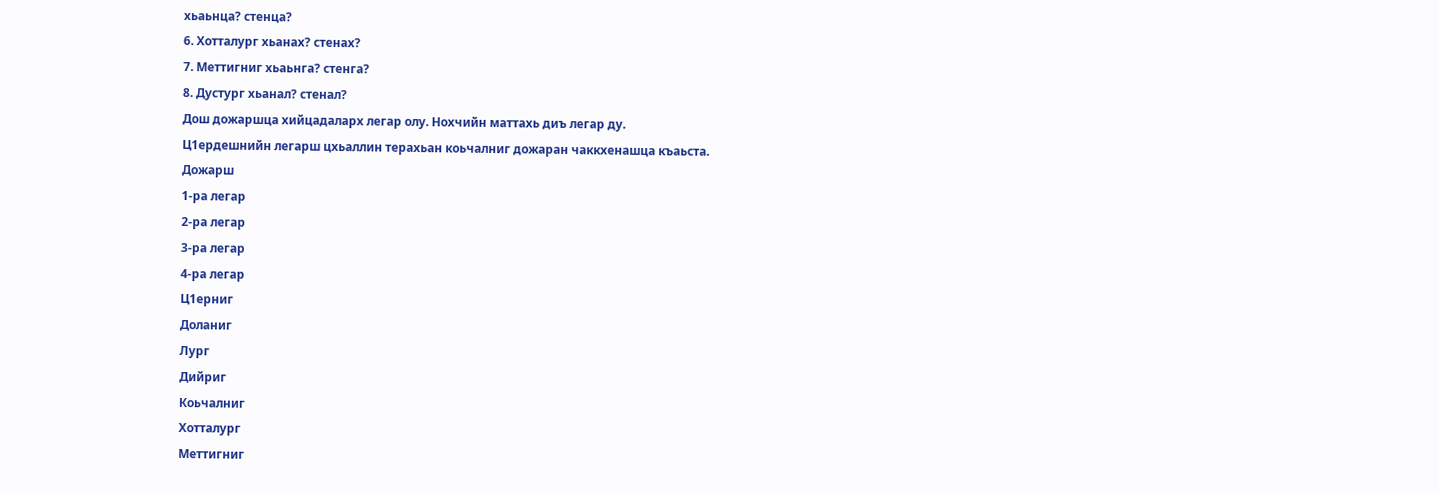хьаьнца? стенца?
6. Хотталург хьанах? стенах?
7. Меттигниг хьаьнга? стенга?
8. Дустург хьанал? стенал?
Дош дожаршца хийцадаларх легар олу. Нохчийн маттахь диъ легар ду.
Ц1ердешнийн легарш цхьаллин терахьан коьчалниг дожаран чаккхенашца къаьста.
Дожарш
1-ра легар
2-ра легар
3-ра легар
4-ра легар
Ц1ерниг
Доланиг
Лург
Дийриг
Коьчалниг
Хотталург
Меттигниг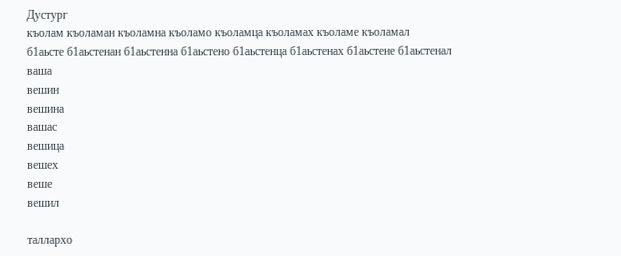Дустург
къолам къоламан къоламна къоламо къоламца къоламах къоламе къоламал
б1аьсте б1аьстенан б1аьстенна б1аьстено б1аьстенца б1аьстенах б1аьстене б1аьстенал
ваша
вешин
вешина
вашас
вешица
вешех
веше
вешил

таллархо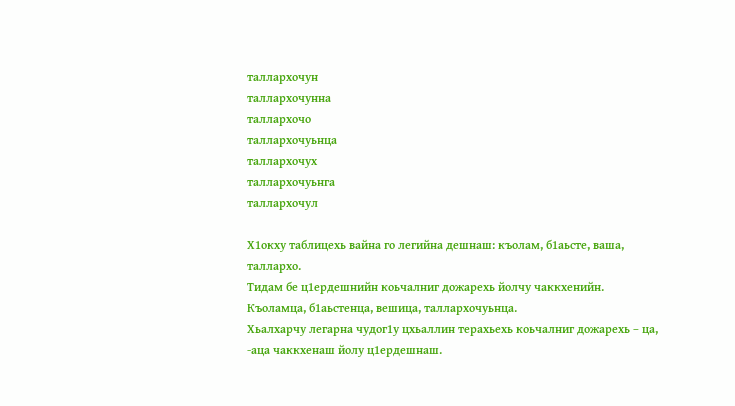таллархочун
таллархочунна
таллархочо
таллархочуьнца
таллархочух
таллархочуьнга
таллархочул

Х1окху таблицехь вайна го легийна дешнаш: къолам, б1аьсте, ваша, таллархо.
Тидам бе ц1ердешнийн коьчалниг дожарехь йолчу чаккхенийн.
Къоламца, б1аьстенца, вешица, таллархочуьнца.
Хьалхарчу легарна чудог1у цхьаллин терахьехь коьчалниг дожарехь – ца, -аца чаккхенаш йолу ц1ердешнаш.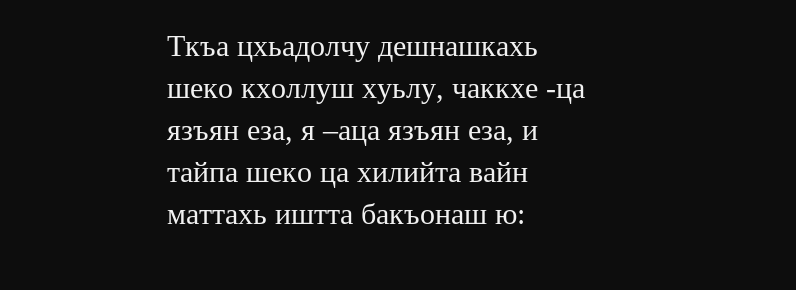Ткъа цхьадолчу дешнашкахь шеко кхоллуш хуьлу, чаккхе -ца язъян еза, я –аца язъян еза, и тайпа шеко ца хилийта вайн маттахь иштта бакъонаш ю: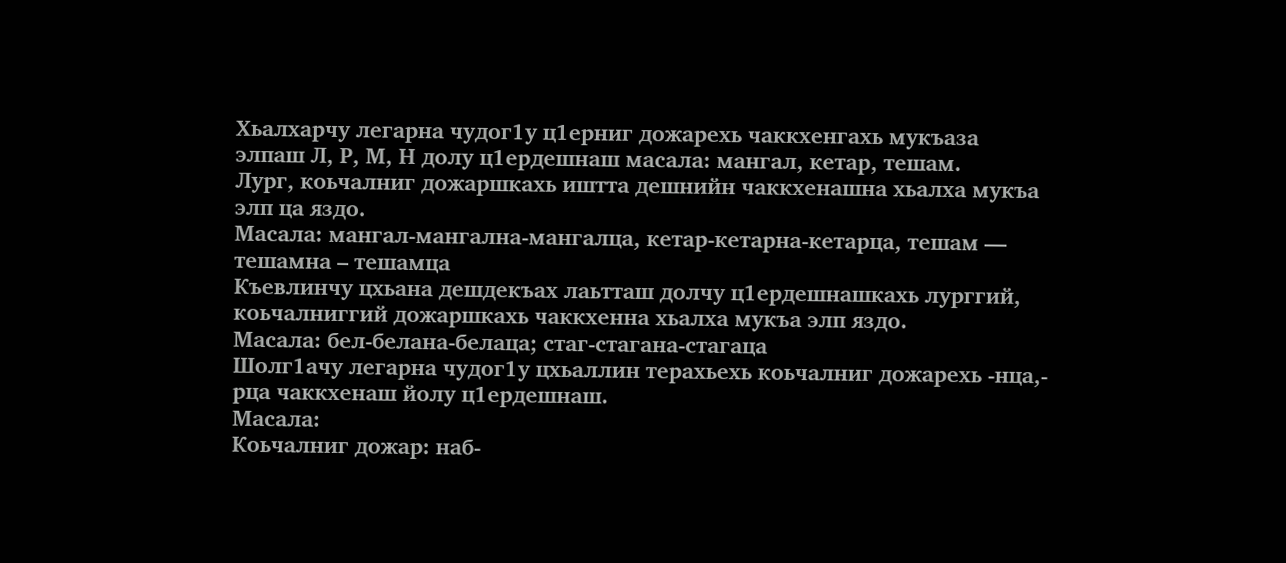Хьалхарчу легарна чудог1у ц1ерниг дожарехь чаккхенгахь мукъаза
элпаш Л, Р, М, Н долу ц1ердешнаш масала: мангал, кетар, тешам.
Лург, коьчалниг дожаршкахь иштта дешнийн чаккхенашна хьалха мукъа элп ца яздо.
Масала: мангал-мангална-мангалца, кетар-кетарна-кетарца, тешам — тешамна – тешамца
Къевлинчу цхьана дешдекъах лаьтташ долчу ц1ердешнашкахь лурггий, коьчалниггий дожаршкахь чаккхенна хьалха мукъа элп яздо.
Масала: бел-белана-белаца; стаг-стагана-стагаца
Шолг1ачу легарна чудог1у цхьаллин терахьехь коьчалниг дожарехь -нца,- рца чаккхенаш йолу ц1ердешнаш.
Масала:
Коьчалниг дожар: наб-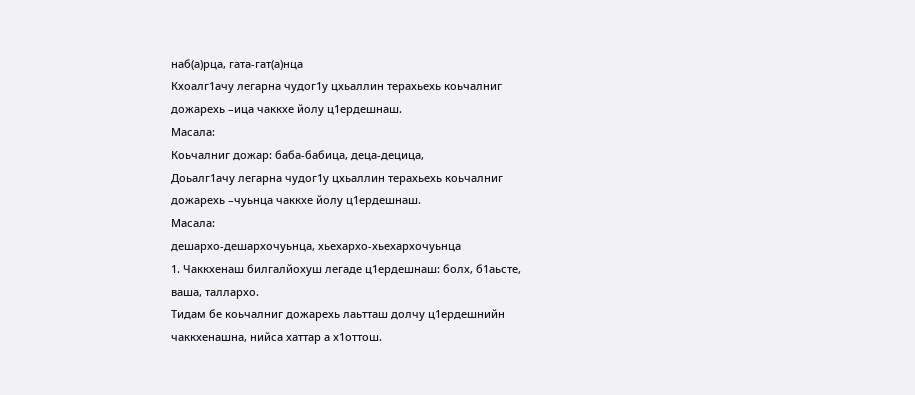наб(а)рца, гата-гат(а)нца
Кхоалг1ачу легарна чудог1у цхьаллин терахьехь коьчалниг дожарехь –ица чаккхе йолу ц1ердешнаш.
Масала:
Коьчалниг дожар: баба-бабица, деца-децица,
Доьалг1ачу легарна чудог1у цхьаллин терахьехь коьчалниг дожарехь –чуьнца чаккхе йолу ц1ердешнаш.
Масала:
дешархо-дешархочуьнца, хьехархо-хьехархочуьнца
1. Чаккхенаш билгалйохуш легаде ц1ердешнаш: болх, б1аьсте, ваша, таллархо.
Тидам бе коьчалниг дожарехь лаьтташ долчу ц1ердешнийн чаккхенашна, нийса хаттар а х1оттош.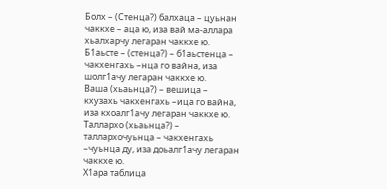Болх – (Стенца?) балхаца – цуьнан чаккхе – аца ю, иза вай ма-аллара хьалхарчу легаран чаккхе ю.
Б1аьсте – (стенца?) – б1аьстенца – чакхенгахь –нца го вайна, иза шолг1ачу легаран чаккхе ю.
Ваша (хьаьнца?) – вешица – кхузахь чакхенгахь –ица го вайна, иза кхоалг1ачу легаран чаккхе ю.
Таллархо (хьаьнца?) – таллархочуьнца – чакхенгахь –чуьнца ду, иза доьалг1ачу легаран чаккхе ю.
Х1ара таблица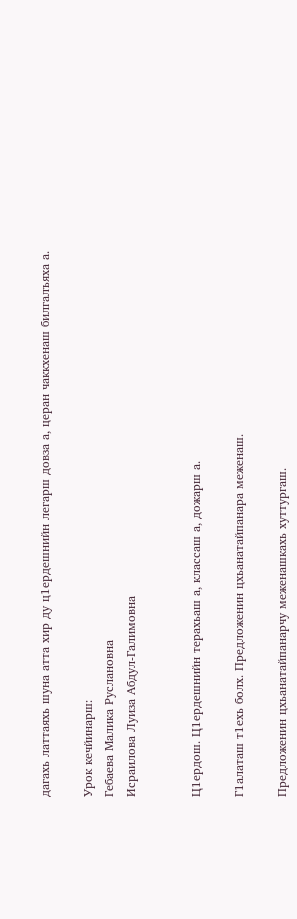дагахь латтаяхь шуна атта хир ду ц1ердешнийн легарш довза а, церан чаккхенаш билгалъяха а.

Урок кечйинарш:
Гебаева Малика Руслановна
Исраилова Луиза Абдул-Галимовна


Ц1ердош. Ц1ердешнийн терахьаш а, классаш а, дожарш а.

Г1алаташ т1ехь болх. Предложенин цхьанатайпанара меженаш.

Предложенин цхьанатайпанарчу меженашкахь хуттургаш.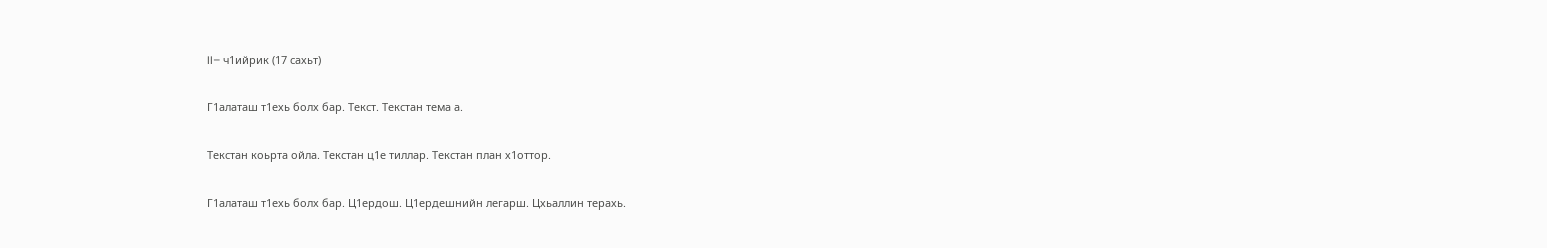II– ч1ийрик (17 сахьт)

Г1алаташ т1ехь болх бар. Текст. Текстан тема а.

Текстан коьрта ойла. Текстан ц1е тиллар. Текстан план х1оттор.

Г1алаташ т1ехь болх бар. Ц1ердош. Ц1ердешнийн легарш. Цхьаллин терахь.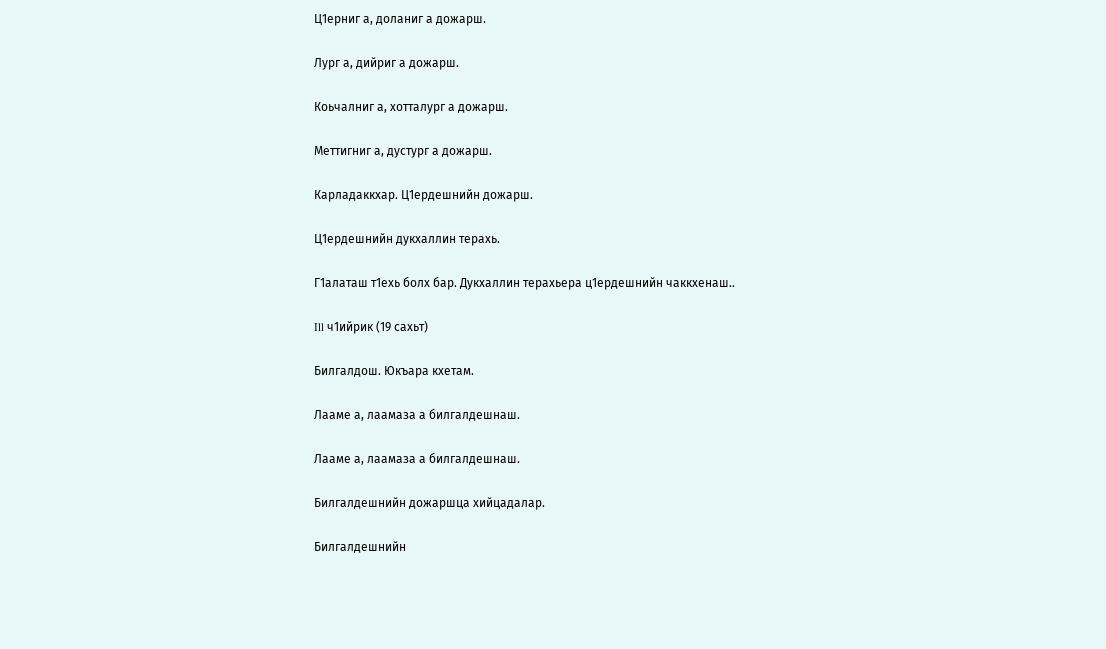Ц1ерниг а, доланиг а дожарш.

Лург а, дийриг а дожарш.

Коьчалниг а, хотталург а дожарш.

Меттигниг а, дустург а дожарш.

Карладаккхар. Ц1ердешнийн дожарш.

Ц1ердешнийн дукхаллин терахь.

Г1алаташ т1ехь болх бар. Дукхаллин терахьера ц1ердешнийн чаккхенаш..

Ill ч1ийрик (19 сахьт)

Билгалдош. Юкъара кхетам.

Лааме а, лаамаза а билгалдешнаш.

Лааме а, лаамаза а билгалдешнаш.

Билгалдешнийн дожаршца хийцадалар.

Билгалдешнийн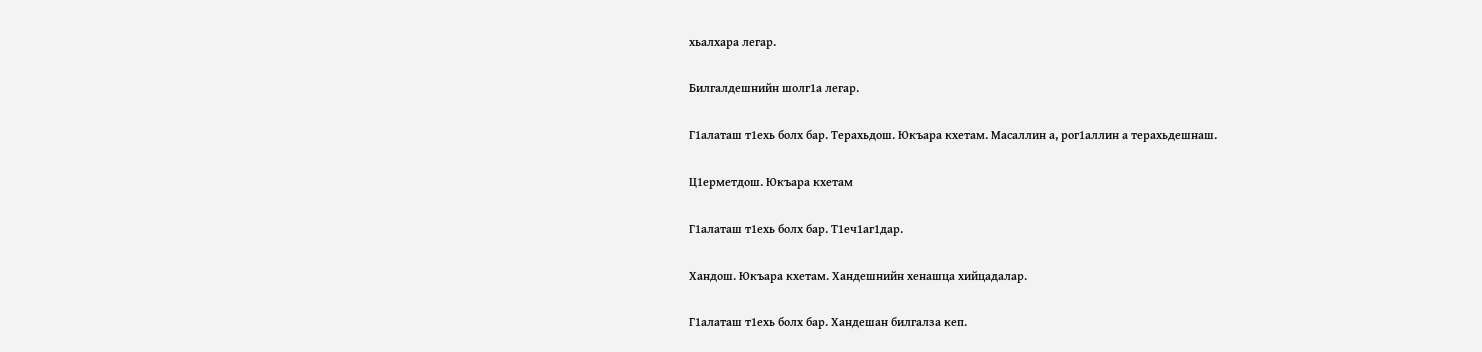хьалхара легар.

Билгалдешнийн шолг1а легар.

Г1алаташ т1ехь болх бар. Терахьдош. Юкъара кхетам. Масаллин а, рог1аллин а терахьдешнаш.

Ц1ерметдош. Юкъара кхетам

Г1алаташ т1ехь болх бар. Т1еч1аг1дар.

Хандош. Юкъара кхетам. Хандешнийн хенашца хийцадалар.

Г1алаташ т1ехь болх бар. Хандешан билгалза кеп.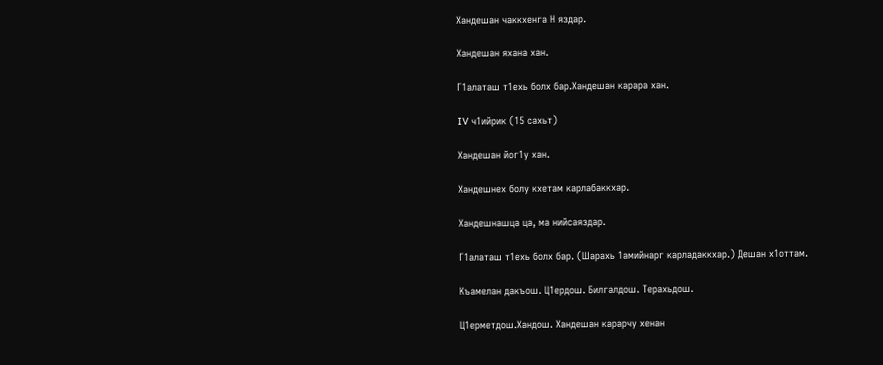Хандешан чаккхенга Н яздар.

Хандешан яхана хан.

Г1алаташ т1ехь болх бар.Хандешан карара хан.

IV ч1ийрик (15 сахьт)

Хандешан йог1у хан.

Хандешнех болу кхетам карлабаккхар.

Хандешнашца ца, ма нийсаяздар.

Г1алаташ т1ехь болх бар. (Шарахь 1амийнарг карладаккхар.) Дешан х1оттам.

Къамелан дакъош. Ц1ердош. Билгалдош. Терахьдош.

Ц1ерметдош.Хандош. Хандешан карарчу хенан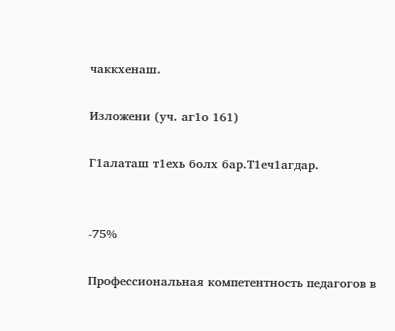чаккхенаш.

Изложени (уч. аг1о 161)

Г1алаташ т1ехь болх бар.Т1еч1агдар.


-75%

Профессиональная компетентность педагогов в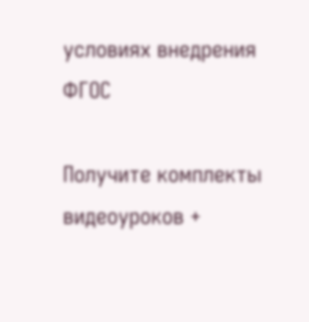условиях внедрения ФГОС

Получите комплекты видеоуроков +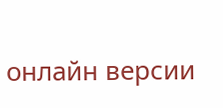онлайн версии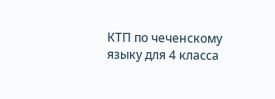КТП по чеченскому языку для 4 класса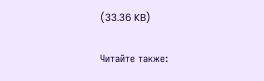(33.36 KB)

Читайте также: